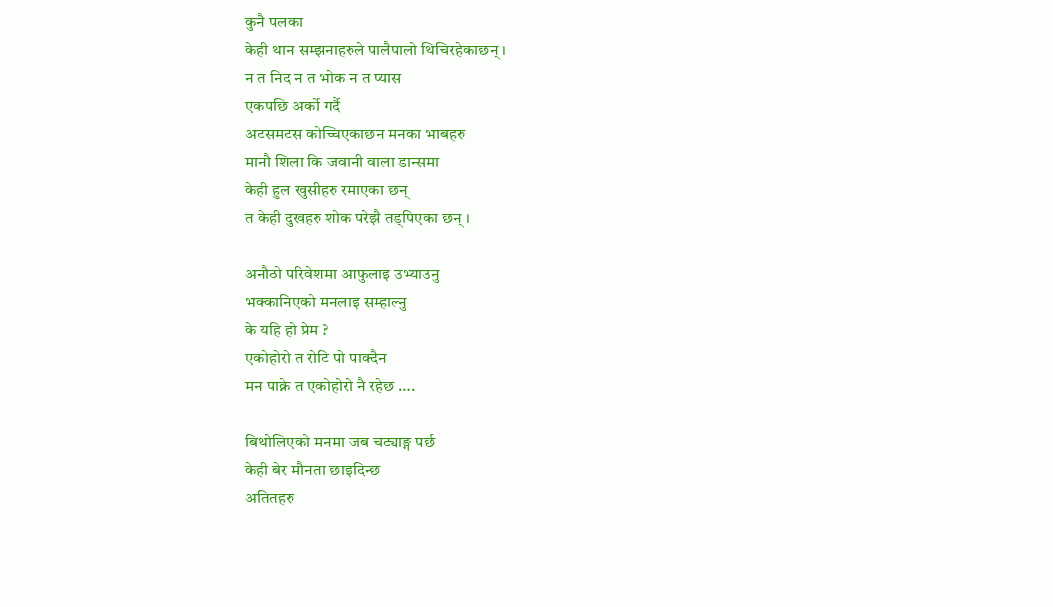कुनै पलका
केही थान सम्झनाहरुले पालैपालो थिचिरहेकाछन् ।
न त निद न त भोक न त प्यास
एकपछि अर्को गर्दै
अटसमटस कोच्चिएकाछन मनका भाबहरु
मानौ शिला कि जवानी वाला डान्समा
केही हुल खुसीहरु रमाएका छन्
त केही दुखहरु शोक परेझै तड्पिएका छन् ।

अनौठो परिवेशमा आफुलाइ उभ्याउनु
भक्कानिएको मनलाइ सम्हाल्नु
के यहि हो प्रेम ?
एकोहोरो त रोटि पो पाक्दैन
मन पाक्ने त एकोहोरो नै रहेछ ….

बिथोलिएको मनमा जब चट्याङ्ग पर्छ
केही बेर मौनता छाइदिन्छ
अतितहरु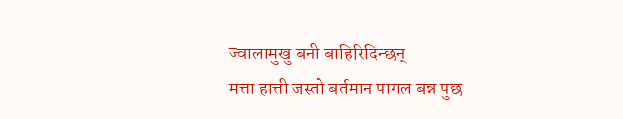ज्वालामुखु बनी बाहिरिदिन्छन्
मत्ता हात्ती जस्तो बर्तमान पागल बन्न पुछ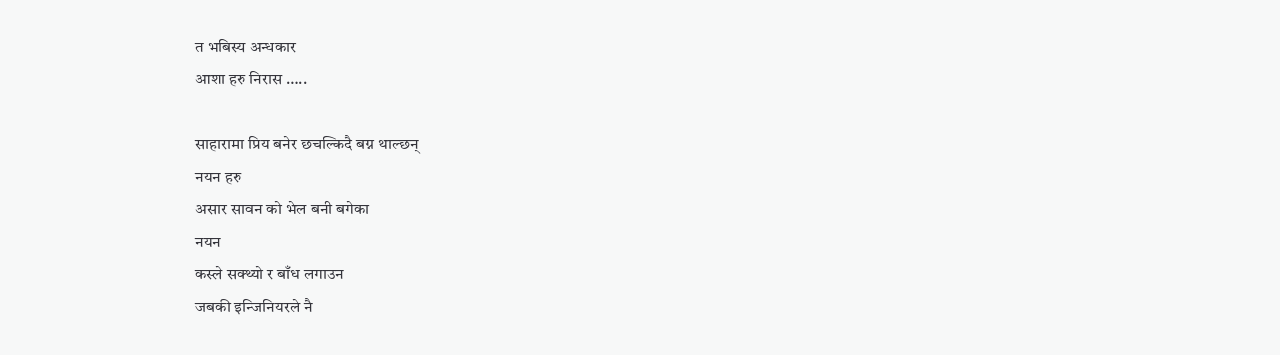त भबिस्य अन्धकार
आशा हरु निरास …..

साहारामा प्रिय बनेर छचल्किदै बग्न थाल्छन्
नयन हरु
असार सावन को भेल बनी बगेका
नयन
कस्ले सक्थ्यो र बाँध लगाउन
जबकी इन्जिनियरले नै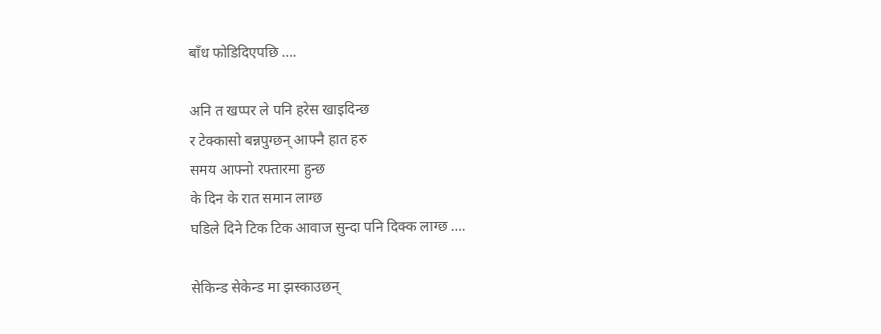बाँध फोडिदिएपछि ….

अनि त खप्पर ले पनि हरेस खाइदिन्छ
र टेक्कासो बन्नपुग्छन् आफ्नै हात हरु
समय आफ्नो रफ्तारमा हुन्छ
के दिन के रात समान लाग्छ
घडिले दिने टिक टिक आवाज सुन्दा पनि दिक्क लाग्छ ….

सेकिन्ड सेकेन्ड मा झस्काउछन्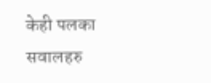केही पलका सवालहरु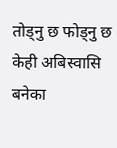तोड्नु छ फोड्नु छ केही अबिस्वासि बनेका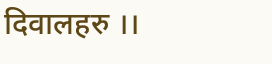दिवालहरु ।।